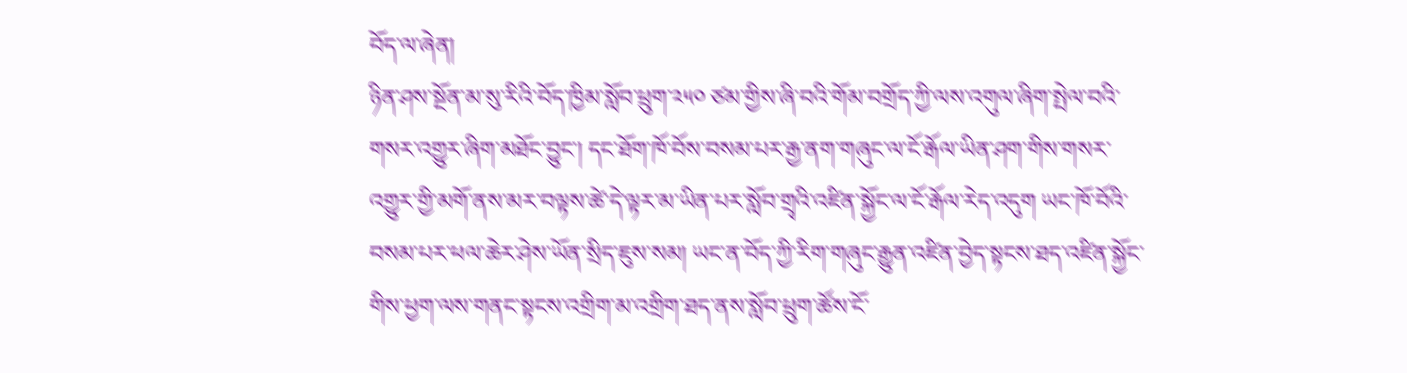བོད་ལ་ཞེན།
ཉིན་ཤས་སྔོན་མ་སུ་རིའི་བོད་ཁྱིམ་སློབ་ཕྲུག་༢༥༠ ཙམ་གྱིས་ཞི་བའི་གོམ་བགྲོད་ཀྱི་ལས་འགུལ་ཞིག་སྤེལ་བའི་གསར་འགྱུར་ཞིག་མཐོང་བྱུང་། དང་ཐོག་ཁོ་བོས་བསམ་པར་རྒྱ་ནག་གཞུང་ལ་ངོ་རྒོལ་ཡིན་ཤག་གིས་གསར་འགྱུར་གྱི་མགོ་ནས་མར་བལྟས་ཚེ་དེ་ལྟར་མ་ཡིན་པར་སློབ་གྲྭའི་འཛིན་སྐྱོང་ལ་ངོ་རྒོལ་རེད་འདུག ཡང་ཁོ་བོའི་བསམ་པར་ཕལ་ཆེར་ཤེས་ཡོན་སྲིད་ཇུས་སམ། ཡང་ན་བོད་ཀྱི་རིག་གཞུང་རྒྱུན་འཛིན་བྱེད་སྟངས་ཐད་འཛིན་སྐྱོང་གིས་ཕྱག་ལས་གནང་སྟངས་འགྲིག་མ་འགྲིག་ཐད་ནས་སློབ་ཕྲུག་ཚོས་ངོ་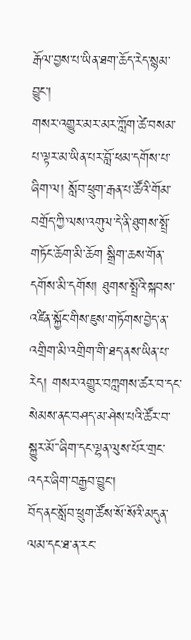རྒོལ་བྱས་པ་ཡིན་ཐག་ཆོད་རེད་སྙམ་བྱུང་།
གསར་འགྱུར་མར་མར་ཀློག་ཚེ་བསམ་པ་ལྟར་མ་ཡིན་པར་བློ་ཕམ་དགོས་པ་ཞིག་ལ། སློབ་ཕྲུག་རྒན་པ་ཚོའི་གོམ་བགྲོད་ཀྱི་ལས་འགུལ་དེ་ནི་ཐུགས་སྤྲོ་གཏོང་ཆོག་མི་ཆོག སྒྲིག་ཆས་གོན་དགོས་མི་དགོས། ཐུགས་སྤྲོའི་སྐབས་འཛིན་སྐྱོང་གིས་ཇུས་གཏོགས་བྱེད་ན་འགྲིག་མི་འགྲིག་གི་ཐད་ནས་ཡིན་པ་རེད། གསར་འགྱུར་བཀླགས་ཚར་བ་དང་སེམས་ནང་བཤད་མ་ཤེས་པའི་ཚོར་བ་སྐྱུར་མོ་་ཞིག་དང་ལྷན་ལུས་པོར་གྲང་འདར་ཞིག་བརྒྱབ་བྱུང་།
བོད་ནང་སློབ་ཕྲུག་ཚོས་སོ་སོའི་མདུན་ལམ་དང་ཐ་ན་རང་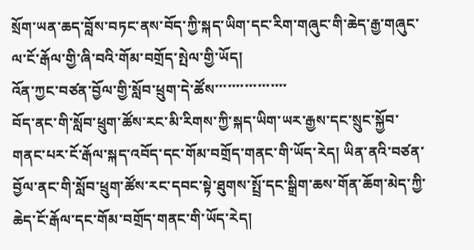སྲོག་ཡན་ཆད་བློས་བཏང་ནས་བོད་ཀྱི་སྐད་ཡིག་དང་རིག་གཞུང་གི་ཆེད་རྒྱ་གཞུང་ལ་ངོ་རྒོལ་གྱི་ཞི་བའི་གོམ་བགྲོད་སྤེལ་གྱི་ཡོད།
འོན་ཀྱང་བཙན་བྱོལ་གྱི་སློབ་ཕྲུག་དེ་ཚོས་་་་་་་་་་་་་་་་་
བོད་ནང་གི་སློབ་ཕྲུག་ཚོས་རང་མི་རིགས་ཀྱི་སྐད་ཡིག་ཡར་རྒྱས་དང་སྲུང་སྐྱོབ་གནང་པར་ངོ་རྒོལ་སྐད་འབོད་དང་གོམ་བགྲོད་གནང་གི་ཡོད་རེད། ཡིན་ནའི་བཙན་བྱོལ་ནང་གི་སློབ་ཕྲུག་ཚོས་རང་དབང་སྟེ་ཐུགས་སྤྲོ་དང་སྒྲིག་ཆས་གོན་ཆོག་མེད་ཀྱི་ཆེད་ངོ་རྒོལ་དང་གོམ་བགྲོད་གནང་གི་ཡོད་རེད།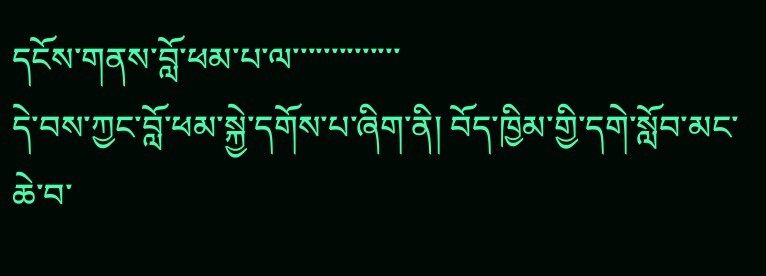དངོས་གནས་བློ་ཕམ་པ་ལ་་་་་་་་་་་་་་
དེ་བས་ཀྱང་བློ་ཕམ་སྐྱེ་དགོས་པ་ཞིག་ནི། བོད་ཁྱིམ་གྱི་དགེ་སློབ་མང་ཆེ་བ་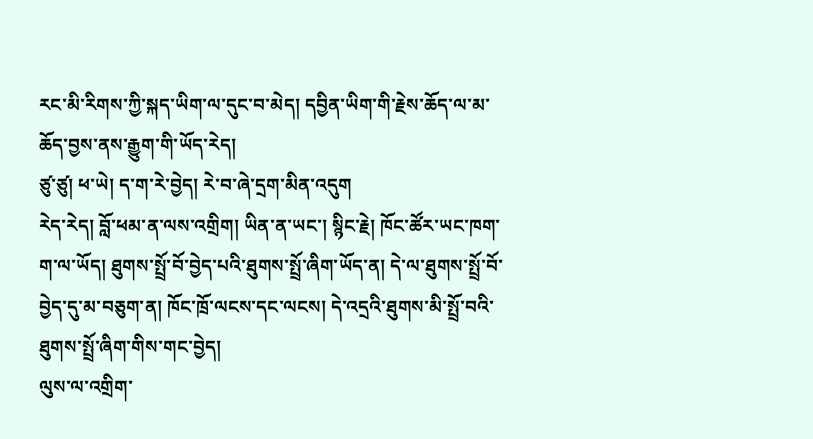རང་མི་རིགས་ཀྱི་སྐད་ཡིག་ལ་དུང་བ་མེད། དབྱིན་ཡིག་གི་རྗེས་ཆོད་ལ་མ་ཆོད་བྱས་ནས་རྒྱུག་གི་ཡོད་རེད།
ཙུ་ཙུ། ཕ་ཡེ། ད་ག་རེ་བྱེད། རེ་བ་ཞེ་དྲག་མིན་འདུག
རེད་རེད། བློ་ཕམ་ན་ལས་འགྲིག། ཡིན་ན་ཡང་། སྙིང་རྗེ། ཁོང་ཚོར་ཡང་ཁག་ག་ལ་ཡོད། ཐུགས་སྤྲོ་བོ་བྱེད་པའི་ཐུགས་སྤྲོ་ཞིག་ཡོད་ན། དེ་ལ་ཐུགས་སྤྲོ་བོ་བྱེད་དུ་མ་བཅུག་ན། ཁོང་ཁྲོ་ལངས་དང་ལངས། དེ་འདྲའི་ཐུགས་མི་སྤྲོ་བའི་ཐུགས་སྤྲོ་ཞིག་གིས་གང་བྱེད།
ལུས་ལ་འགྲིག་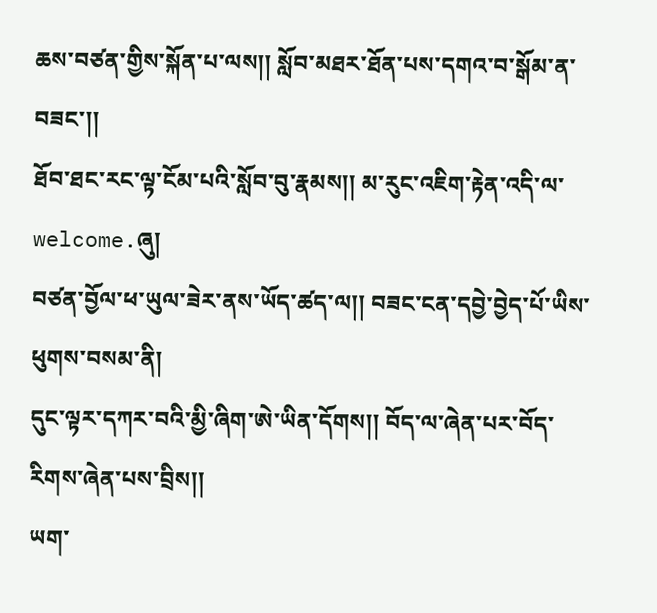ཆས་བཙན་གྱིས་སྐོན་པ་ལས།། སློབ་མཐར་ཐོན་པས་དགའ་བ་སྒོམ་ན་བཟང་།།
ཐོབ་ཐང་རང་ལྟ་ངོམ་པའི་སློབ་བུ་རྣམས།། མ་རུང་འཇིག་རྟེན་འདི་ལ་welcome.ཞུ།
བཙན་བྱོལ་ཕ་ཡུལ་ཟེར་ནས་ཡོད་ཚད་ལ།། བཟང་ངན་དབྱེ་བྱེད་པོ་ཡིས་ཕུགས་བསམ་ནི།
དུང་ལྟར་དཀར་བའི་མྱི་ཞིག་ཨེ་ཡིན་དོགས།། བོད་ལ་ཞེན་པར་བོད་རིགས་ཞེན་པས་བྲིས།།
ཡག་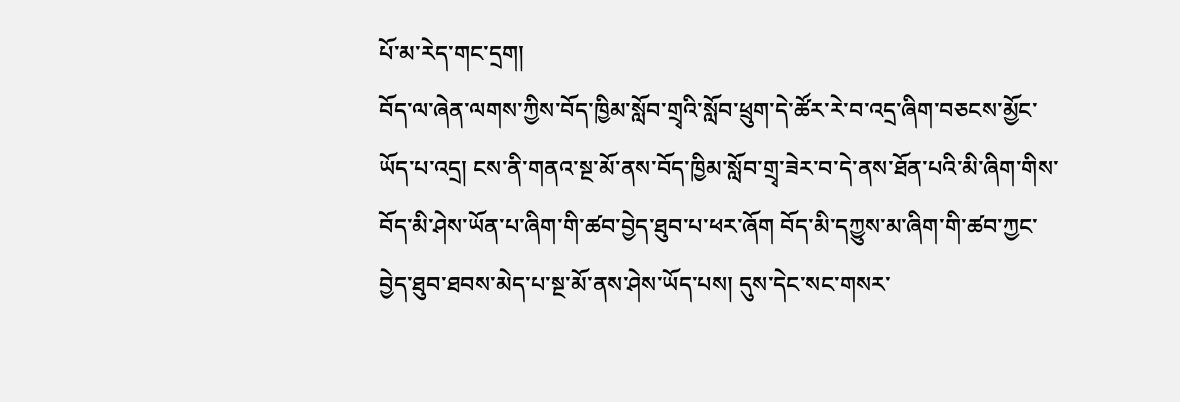པོ་མ་རེད་གང་དྲག།
བོད་ལ་ཞེན་ལགས་ཀྱིས་བོད་ཁྱིམ་སློབ་གྲྭའི་སློབ་ཕྲུག་དེ་ཚོར་རེ་བ་འདྲ་ཞིག་བཅངས་མྱོང་ཡོད་པ་འདྲ། ངས་ནི་གནའ་སྔ་མོ་ནས་བོད་ཁྱིམ་སློབ་གྲྭ་ཟེར་བ་དེ་ནས་ཐོན་པའི་མི་ཞིག་གིས་བོད་མི་ཤེས་ཡོན་པ་ཞིག་གི་ཚབ་བྱེད་ཐུབ་པ་ཕར་ཞོག བོད་མི་དཀྱུས་མ་ཞིག་གི་ཚབ་ཀྱང་བྱེད་ཐུབ་ཐབས་མེད་པ་སྔ་མོ་ནས་ཤེས་ཡོད་པས། དུས་དེང་སང་གསར་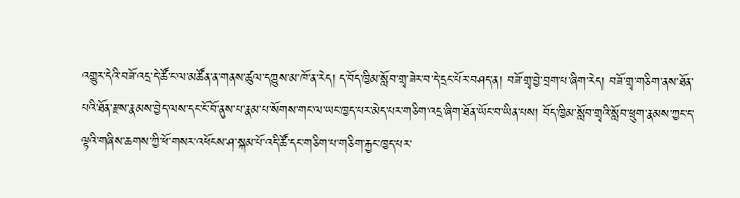འགྱུར་དེའི་བཟོ་འདྲ་དེ་ཚོ་ང་ལ་མཚོན་ན་གནས་ཚུལ་དཀྱུས་མ་ཁོ་ན་རེད། ད་བོད་ཁྱིམ་སློབ་གྲྭ་ཟེར་བ་དེ་དྲང་པོར་བཤད་ན། བཟོ་གྲྭ་བྱེ་བྲག་པ་ཞིག་རེད། བཟོ་གྲྭ་གཅིག་ནས་ཐོན་པའི་ཐོན་རྫས་རྣམས་བྱེད་ལས་དང་ངོ་བོ་ནུས་པ་རྣམ་པ་སོགས་གང་ལ་ཡང་ཁྱད་པར་མེད་པར་གཅིག་འདྲ་ཞིག་ཐོན་ཡོང་བ་ཡིན་པས། བོད་ཁྱིམ་སློབ་གྲྭའི་སློབ་ཕྲུག་རྣམས་ཀྱང་ད་ལྟའི་གཞིས་ཆགས་ཀྱི་ཕོ་གསར་འཕོངས་ཤ་སྐམ་པོ་འདི་ཚོ་དང་གཅིག་པ་གཅིག་རྐྱང་ཁྱད་པར་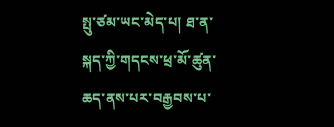སྤུ་ཙམ་ཡང་མེད་པ། ཐ་ན་སྐད་ཀྱི་གདངས་ཕྲ་མོ་ཚུན་ཆད་ནས་པར་བརྒྱབས་པ་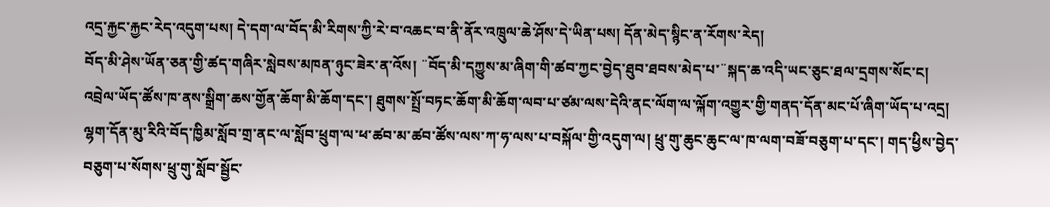འདྲ་རྐྱང་རྐྱང་རེད་འདུག་པས། དེ་དག་ལ་བོད་མི་རིགས་ཀྱི་རེ་བ་འཆང་བ་ནི་ནོར་འཁྲུལ་ཆེ་ཤོས་དེ་ཡིན་པས། དོན་མེད་སྙིང་ན་རོགས་རེད།
བོད་མི་ཤེས་ཡོན་ཅན་གྱི་ཚད་གཞིར་སླེབས་མཁན་ཉུང་ཟེར་ན་འོས། ¨བོད་མི་དཀྱུས་མ་ཞིག་གི་ཚབ་ཀྱང་བྱེད་ཐུབ་ཐབས་མེད་པ་¨སྐད་ཆ་འདི་ཡང་ཅུང་ཐལ་དྲགས་སོང་ང།
འབྲེལ་ཡོད་ཚོས་ཁ་ནས་སྒྲིག་ཆས་གྱོན་ཆོག་མི་ཆོག་དང་། ཐུགས་སྤྲོ་བཏང་ཆོག་མི་ཆོག་ལབ་པ་ཙམ་ལས་དེའི་ནང་ལོག་ལ་ལྐོག་འགྱུར་གྱི་གནད་དོན་མང་པོ་ཞིག་ཡོད་པ་འདྲ། ལྷག་དོན་མུ་རིའི་བོད་ཁྱིམ་སློབ་གྲ་ནང་ལ་སློབ་ཕྲུག་ལ་ཕ་ཚབ་མ་ཚབ་ཚོས་ལས་ཀ་ཧ་ལས་པ་བསྐོལ་གྱི་འདུག་ལ། ཕྲུ་གུ་ཆུང་ཆུང་ལ་ཁ་ལག་བཟོ་བཅུག་པ་དང་། གད་ཕྱིས་བྱེད་བཅུག་པ་སོགས་ཕྲུ་གུ་སློབ་སྦྱོང་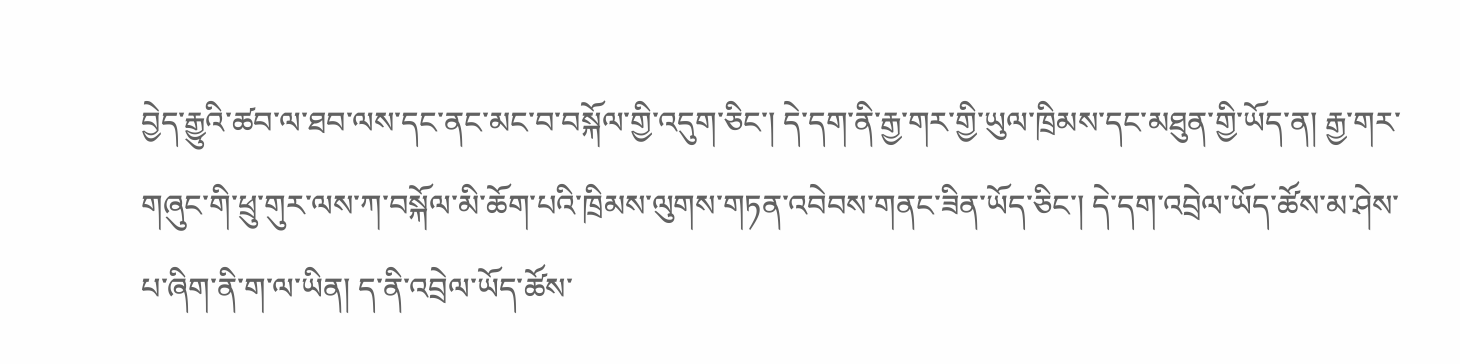བྱེད་རྒྱུའི་ཚབ་ལ་ཐབ་ལས་དང་ནང་མང་བ་བསྐོལ་གྱི་འདུག་ཅིང་། དེ་དག་ནི་རྒྱ་གར་གྱི་ཡུལ་ཁྲིམས་དང་མཐུན་གྱི་ཡོད་ན། རྒྱ་གར་གཞུང་གི་ཕྲུ་གུར་ལས་ཀ་བསྐོལ་མི་ཆོག་པའི་ཁྲིམས་ལུགས་གཏན་འབེབས་གནང་ཟིན་ཡོད་ཅིང་། དེ་དག་འབྲེལ་ཡོད་ཚོས་མ་ཤེས་པ་ཞིག་ནི་ག་ལ་ཡིན། ད་ནི་འབྲེལ་ཡོད་ཚོས་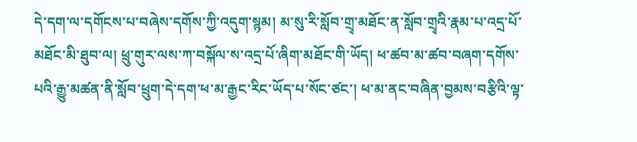དེ་དག་ལ་དགོངས་པ་བཞེས་དགོས་ཀྱི་འདུག་སྙམ། མ་སུ་རི་སློབ་གྲྭ་མཐོང་ན་སློབ་གྲྭའི་རྣམ་པ་འདྲ་པོ་མཐོང་མི་ཐུབ་ལ། ཕྲུ་གུར་ལས་ཀ་བསྐོལ་ས་འདྲ་པོ་ཞིག་མཐོང་གི་ཡོད། ཕ་ཚབ་མ་ཚབ་བཞག་དགོས་པའི་རྒྱུ་མཚན་ནི་སློབ་ཕྲུག་དེ་དག་ཕ་མ་རྒྱང་རིང་ཡོད་པ་སོང་ཙང་། ཕ་མ་ནང་བཞིན་བྱམས་བརྩིའི་ལྟ་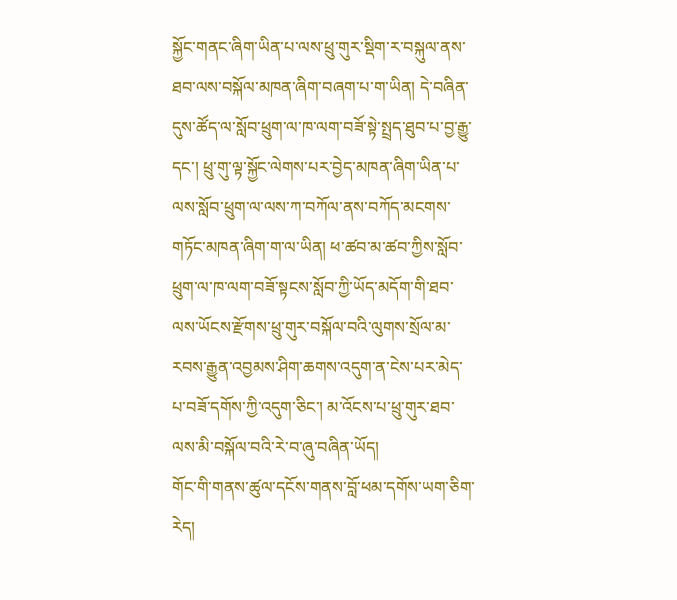སྐྱོང་གནང་ཞིག་ཡིན་པ་ལས་ཕྲུ་གུར་སྡིག་ར་བསྐུལ་ནས་ཐབ་ལས་བསྐོལ་མཁན་ཞིག་བཞག་པ་ག་ཡིན། དེ་བཞིན་དུས་ཚོད་ལ་སློབ་ཕྲུག་ལ་ཁ་ལག་བཟོ་སྟེ་སྤྲད་ཐུབ་པ་བྱ་རྒྱུ་དང་། ཕྲུ་གུ་ལྟ་སྐྱོང་ལེགས་པར་བྱེད་མཁན་ཞིག་ཡིན་པ་ལས་སློབ་ཕྲུག་ལ་ལས་ཀ་བཀོལ་ནས་བཀོད་མངགས་གཏོང་མཁན་ཞིག་ག་ལ་ཡིན། ཕ་ཚབ་མ་ཚབ་ཀྱིས་སློབ་ཕྲུག་ལ་ཁ་ལག་བཟོ་སྟངས་སློབ་ཀྱི་ཡོད་མདོག་གི་ཐབ་ལས་ཡོངས་རྫོགས་ཕྲུ་གུར་བསྐོལ་བའི་ལུགས་སྲོལ་མ་རབས་རྒྱུན་འབྱམས་ཤིག་ཆགས་འདུག་ན་ངེས་པར་མེད་པ་བཟོ་དགོས་ཀྱི་འདུག་ཅིང་། མ་འོངས་པ་ཕྲུ་གུར་ཐབ་ལས་མི་བསྐོལ་བའི་རེ་བ་ཞུ་བཞིན་ཡོད།
གོང་གི་གནས་ཚུལ་དངོས་གནས་བློ་ཕམ་དགོས་ཡག་ཅིག་རེད།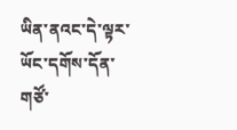ཡིན་ནའང་དེ་ལྟར་ཡོང་དགོས་དོན་གཙོ་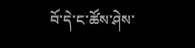བོ་དེ་ང་ཚོས་ཤེས་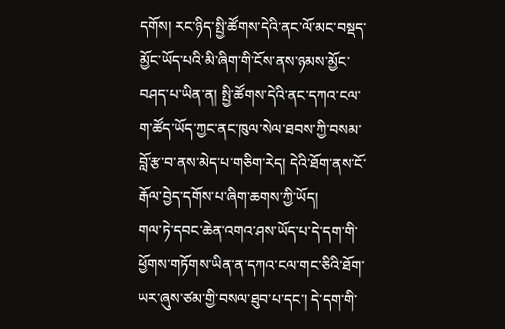དགོས། རང་ཉིད་སྤྱི་ཚོགས་དེའི་ནང་ལོ་མང་བསྡད་མྱོང་ཡོད་པའི་མི་ཞིག་གི་ངོས་ནས་ཉམས་མྱོང་བཤད་པ་ཡིན་ན། སྤྱི་ཚོགས་དེའི་ནང་དཀའ་ངལ་ག་ཚོད་ཡོད་ཀྱང་ནང་ཁུལ་སེལ་ཐབས་ཀྱི་བསམ་བློ་རྩ་བ་ནས་མེད་པ་གཅིག་རེད། དེའི་ཐོག་ནས་ངོ་རྒོལ་བྱེད་དགོས་པ་ཞིག་ཆགས་ཀྱི་ཡོད།
གལ་ཏེ་དབང་ཆེན་འགའ་ཤས་ཡོད་པ་དེ་དག་གི་ཕྱོགས་གཏོགས་ཡིན་ན་དཀའ་ངལ་གང་ཅིའི་ཐོག་ཡར་ཞུས་ཙམ་གྱི་བསལ་ཐུབ་པ་དང་། དེ་དག་གི་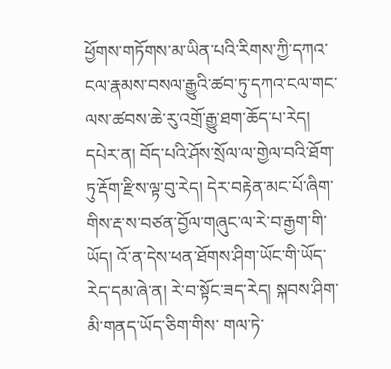ཕྱོགས་གཏོགས་མ་ཡིན་པའི་རིགས་ཀྱི་དཀའ་ངལ་རྣམས་བསལ་རྒྱུའི་ཚབ་ཏུ་དཀའ་ངལ་གང་ལས་ཚབས་ཆེ་རུ་འགྲོ་རྒྱུ་ཐག་ཆོད་པ་རེད། དཔེར་ན། བོད་པའི་ཤོས་སྲོལ་ལ་གྱེལ་བའི་ཐོག་ཏུ་རྡོག་རྫིས་ལྟ་བུ་རེད། དེར་བརྟེན་མང་པོ་ཞིག་གིས་རྡ་ས་བཙན་བྱོལ་གཞུང་ལ་རེ་བ་རྒྱག་གི་ཡོད། འོ་ན་དེས་ཕན་ཐོགས་ཤིག་ཡོང་གི་ཡོད་རེད་དམ་ཞེ་ན། རེ་བ་སྟོང་ཟད་རེད། སྐབས་ཤིག་མི་གནད་ཡོད་ཅིག་གིས་ གལ་ཏེ་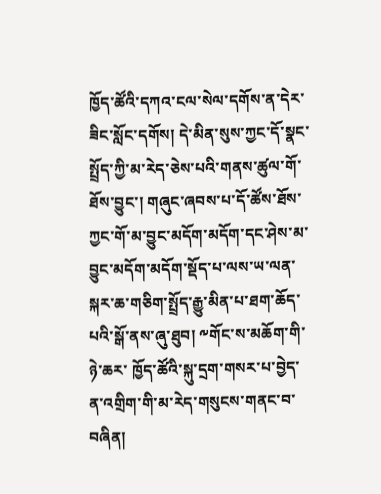ཁྱོད་ཚོའི་དཀའ་ངལ་སེལ་དགོས་ན་དེར་ཟིང་སློང་དགོས། དེ་མིན་སུས་ཀྱང་དོ་སྣང་སྤྲོད་ཀྱི་མ་རེད་ཅེས་པའི་གནས་ཚུལ་གོ་ཐོས་བྱུང་། གཞུང་ཞབས་པ་དོ་ཚོས་ཐོས་ཀྱང་གོ་མ་བྱུང་མདོག་མདོག་དང་ཤེས་མ་བྱུང་མདོག་མདོག་སྡོད་པ་ལས་ཡ་ལན་སྐར་ཆ་གཅིག་སྤྲོད་རྒྱུ་མིན་པ་ཐག་ཆོད་པའི་སྒོ་ནས་ཞུ་ཐུབ། ༸གོང་ས་མཆོག་གི་ཉེ་ཆར་ ཁྱོད་ཚོའི་སྐུ་དྲག་གསར་པ་བྱེད་ན་འགྲིག་གི་མ་རེད་གསུངས་གནང་བ་བཞིན།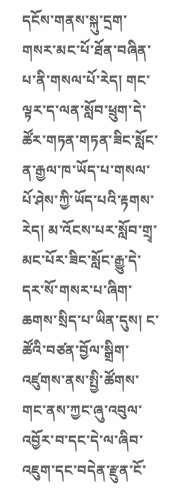དངོས་གནས་སྐུ་དྲག་གསར་མང་པོ་ཐོན་བཞིན་པ་ནི་གསལ་པོ་རེད། གང་ལྟར་ད་ལན་སློབ་ཕྲུག་དེ་ཚོར་གཏན་གཏན་ཟིང་སློང་ན་རྒྱལ་ཁ་ཡོད་པ་གསལ་པོ་ཤེས་ཀྱི་ཡོད་པའི་རྟགས་རེད། མ་འོངས་པར་སློབ་གྲྭ་མང་པོར་ཟིང་སློང་རྒྱུ་དེ་དར་སོ་གསར་པ་ཞིག་ཆགས་སྲིད་པ་ཡིན་དུས། ང་ཚོའི་བཙན་བྱོལ་སྒྲིག་འཛུགས་ནས་སྤྱི་ཚོགས་གང་ནས་ཀྱང་ཞུ་འབུལ་འབྱོར་བ་དང་དེ་ལ་ཞིབ་འཇུག་དང་བདེན་རྫུན་ངོ་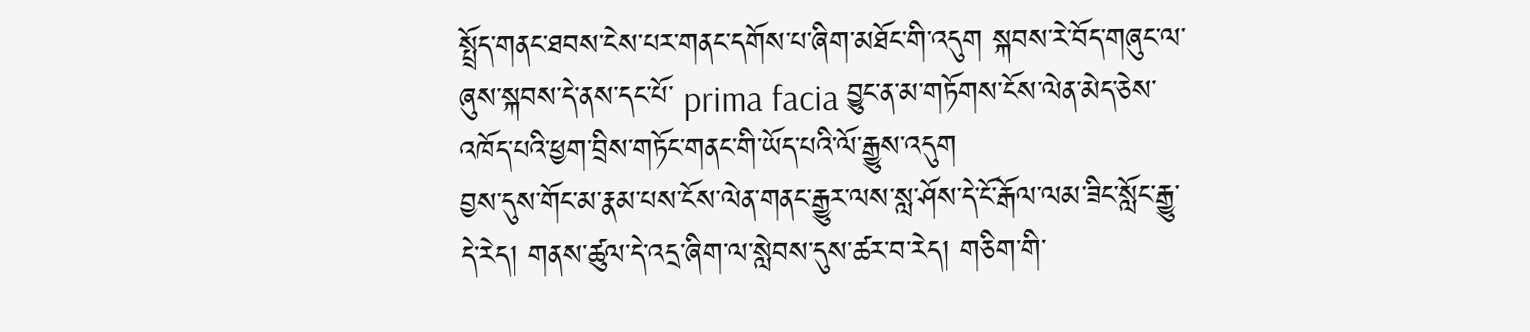སྤྲོད་གནང་ཐབས་ངེས་པར་གནང་དགོས་པ་ཞིག་མཐོང་གི་འདུག སྐབས་རེ་བོད་གཞུང་ལ་ཞུས་སྐབས་དེ་ནས་དང་པོ་ prima facia བྱུང་ན་མ་གཏོགས་ངོས་ལེན་མེད་ཅེས་འཁོད་པའི་ཕྱག་བྲིས་གཏོང་གནང་གི་ཡོད་པའི་ལོ་རྒྱུས་འདུག
བྱས་དུས་གོང་མ་རྣམ་པས་ངོས་ལེན་གནང་རྒྱུར་ལས་སླ་ཤོས་དེ་ངོ་རྒོལ་ལམ་ཟིང་སློང་རྒྱུ་དེ་རེད། གནས་ཚུལ་དེ་འདྲ་ཞིག་ལ་སླེབས་དུས་ཚར་བ་རེད། གཅིག་གི་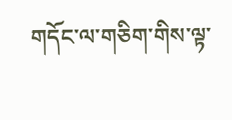གདོང་ལ་གཅིག་གིས་ལྟ་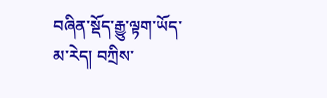བཞིན་སྡོད་རྒྱུ་ལྟག་ཡོད་མ་རེད། བཀྲིས་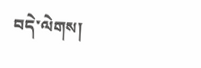བདེ་ལེགས།